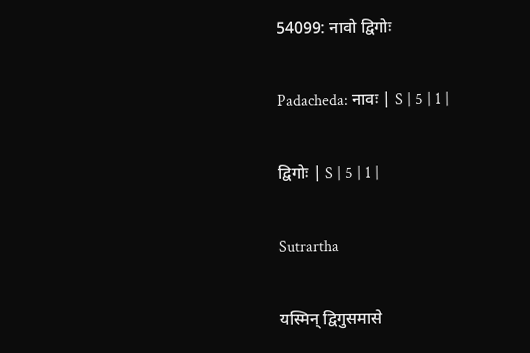54099: नावो द्विगोः

Padacheda: नावः | S | 5 | 1 |

द्विगोः | S | 5 | 1 |

Sutrartha

यस्मिन् द्विगुसमासे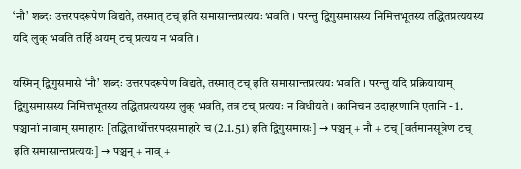‘नौ’ शब्दः उत्तरपदरूपेण विद्यते, तस्मात् टच् इति समासान्तप्रत्ययः भवति । परन्तु द्विगुसमासस्य निमित्तभूतस्य तद्धितप्रत्ययस्य यदि लुक् भवति तर्हि अयम् टच् प्रत्यय न भवति ।

यस्मिन् द्विगुसमासे ‘नौ’ शब्दः उत्तरपदरूपेण विद्यते, तस्मात् टच् इति समासान्तप्रत्ययः भवति । परन्तु यदि प्रक्रियायाम् द्विगुसमासस्य निमित्तभूतस्य तद्धितप्रत्ययस्य लुक् भवति, तत्र टच् प्रत्ययः न विधीयते । कानिचन उदाहरणानि एतानि - 1. पञ्चानां नावाम् समाहारः [तद्धितार्थोत्तरपदसमाहारे च (2.1.51) इति द्विगुसमासः] → पञ्चन् + नौ + टच् [वर्तमानसूत्रेण टच् इति समासान्तप्रत्ययः] → पञ्चन् + नाव् +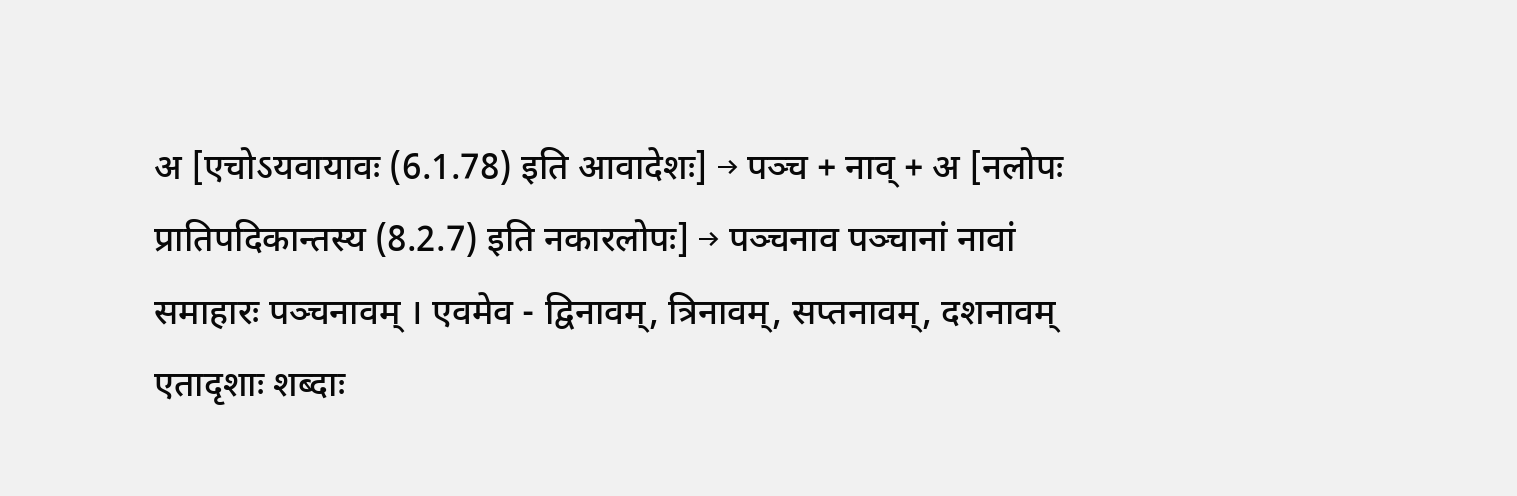अ [एचोऽयवायावः (6.1.78) इति आवादेशः] → पञ्च + नाव् + अ [नलोपः प्रातिपदिकान्तस्य (8.2.7) इति नकारलोपः] → पञ्चनाव पञ्चानां नावां समाहारः पञ्चनावम् । एवमेव - द्विनावम्, त्रिनावम्, सप्तनावम्, दशनावम् एतादृशाः शब्दाः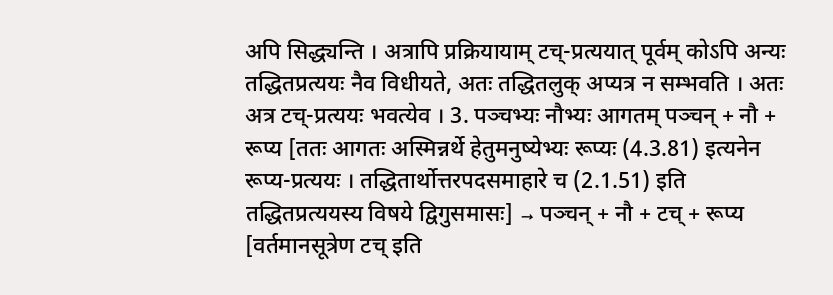अपि सिद्ध्यन्ति । अत्रापि प्रक्रियायाम् टच्-प्रत्ययात् पूर्वम् कोऽपि अन्यः तद्धितप्रत्ययः नैव विधीयते, अतः तद्धितलुक् अप्यत्र न सम्भवति । अतः अत्र टच्-प्रत्ययः भवत्येव । 3. पञ्चभ्यः नौभ्यः आगतम् पञ्चन् + नौ + रूप्य [ततः आगतः अस्मिन्नर्थे हेतुमनुष्येभ्यः रूप्यः (4.3.81) इत्यनेन रूप्य-प्रत्ययः । तद्धितार्थोत्तरपदसमाहारे च (2.1.51) इति तद्धितप्रत्ययस्य विषये द्विगुसमासः] → पञ्चन् + नौ + टच् + रूप्य [वर्तमानसूत्रेण टच् इति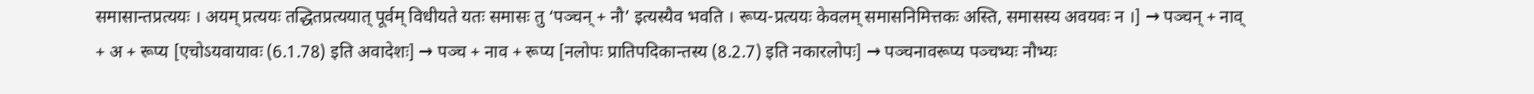समासान्तप्रत्ययः । अयम् प्रत्ययः तद्धितप्रत्ययात् पूर्वम् विधीयते यतः समासः तु ‘पञ्चन् + नौ’ इत्यस्यैव भवति । रूप्य-प्रत्ययः केवलम् समासनिमित्तकः अस्ति, समासस्य अवयवः न ।] → पञ्चन् + नाव् + अ + रूप्य [एचोऽयवायावः (6.1.78) इति अवादेशः] → पञ्च + नाव + रूप्य [नलोपः प्रातिपदिकान्तस्य (8.2.7) इति नकारलोपः] → पञ्चनावरूप्य पञ्चभ्यः नौभ्यः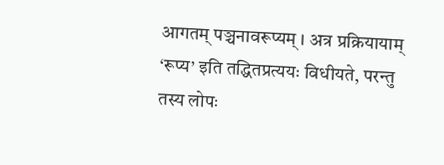आगतम् पञ्चनावरूप्यम् । अत्र प्रक्रियायाम् ‘रूप्य’ इति तद्धितप्रत्ययः विधीयते, परन्तु तस्य लोपः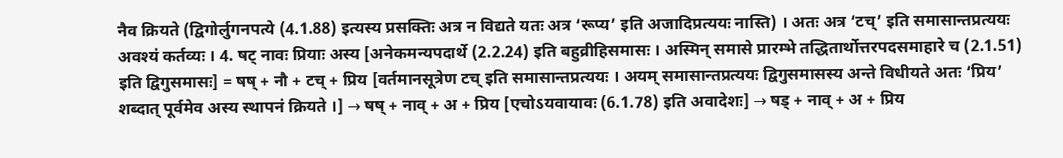नैव क्रियते (द्विगोर्लुगनपत्ये (4.1.88) इत्यस्य प्रसक्तिः अत्र न विद्यते यतः अत्र ‘रूप्य’ इति अजादिप्रत्ययः नास्ति) । अतः अत्र ‘टच्’ इति समासान्तप्रत्ययः अवश्यं कर्तव्यः । 4. षट् नावः प्रियाः अस्य [अनेकमन्यपदार्थे (2.2.24) इति बहुव्रीहिसमासः । अस्मिन् समासे प्रारम्भे तद्धितार्थोत्तरपदसमाहारे च (2.1.51) इति द्विगुसमासः] = षष् + नौ + टच् + प्रिय [वर्तमानसूत्रेण टच् इति समासान्तप्रत्ययः । अयम् समासान्तप्रत्ययः द्विगुसमासस्य अन्ते विधीयते अतः ‘प्रिय’ शब्दात् पूर्वमेव अस्य स्थापनं क्रियते ।] → षष् + नाव् + अ + प्रिय [एचोऽयवायावः (6.1.78) इति अवादेशः] → षड् + नाव् + अ + प्रिय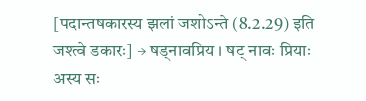[पदान्तषकारस्य झलां जशोऽन्ते (8.2.29) इति जश्त्वे डकारः] → षड्नावप्रिय । षट् नावः प्रियाः अस्य सः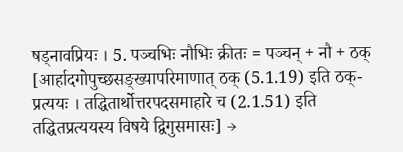षड्नावप्रियः । 5. पञ्चभिः नौभिः क्रीतः = पञ्चन् + नौ + ठक् [आर्हादगोपुच्छसङ्ख्यापरिमाणात् ठक् (5.1.19) इति ठक्-प्रत्ययः । तद्धितार्थोत्तरपदसमाहारे च (2.1.51) इति तद्धितप्रत्ययस्य विषये द्विगुसमासः] →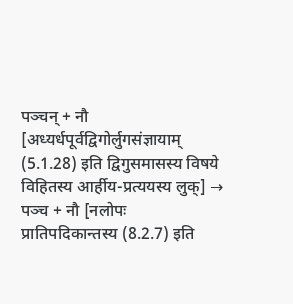पञ्चन् + नौ [अध्यर्धपूर्वद्विगोर्लुगसंज्ञायाम् (5.1.28) इति द्विगुसमासस्य विषये विहितस्य आर्हीय-प्रत्ययस्य लुक्] → पञ्च + नौ [नलोपः प्रातिपदिकान्तस्य (8.2.7) इति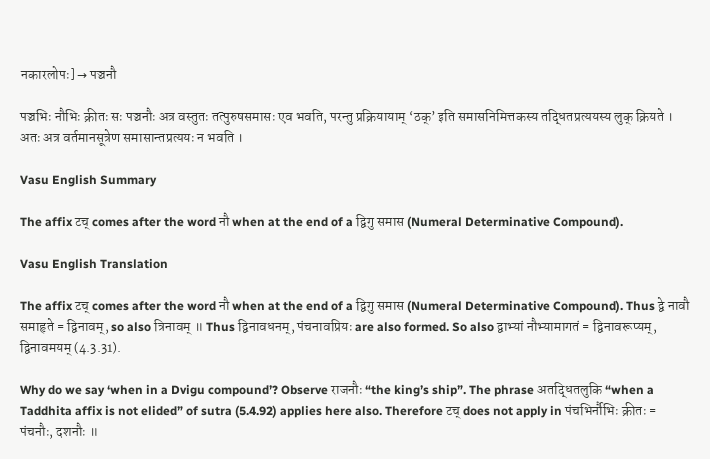नकारलोपः] → पञ्चनौ

पञ्चभिः नौभिः क्रीतः सः पञ्चनौः अत्र वस्तुतः तत्पुरुषसमासः एव भवति, परन्तु प्रक्रियायाम् ‘ठक्’ इति समासनिमित्तकस्य तद्धितप्रत्ययस्य लुक् क्रियते । अतः अत्र वर्तमानसूत्रेण समासान्तप्रत्ययः न भवति ।

Vasu English Summary

The affix टच् comes after the word नौ when at the end of a द्विगु समास (Numeral Determinative Compound).

Vasu English Translation

The affix टच् comes after the word नौ when at the end of a द्विगु समास (Numeral Determinative Compound). Thus द्वे नावौ समाहृते = द्विनावम्, so also त्रिनावम् ॥ Thus द्विनावधनम्, पंचनावप्रियः are also formed. So also द्वाभ्यां नौभ्यामागतं = द्विनावरूप्यम्, द्विनावमयम् (4.3.31).

Why do we say ‘when in a Dvigu compound’? Observe राजनौः “the king’s ship”. The phrase अतद्धितलुकि “when a Taddhita affix is not elided” of sutra (5.4.92) applies here also. Therefore टच् does not apply in पंचभिर्नौभिः क्रीतः = पंचनौः, दशनौः ॥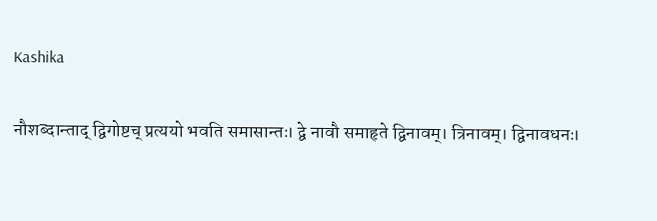Kashika

नौशब्दान्ताद् द्विगोष्टच् प्रत्ययो भवति समासान्तः। द्वे नावौ समाहृते द्विनावम्। त्रिनावम्। द्विनावधनः।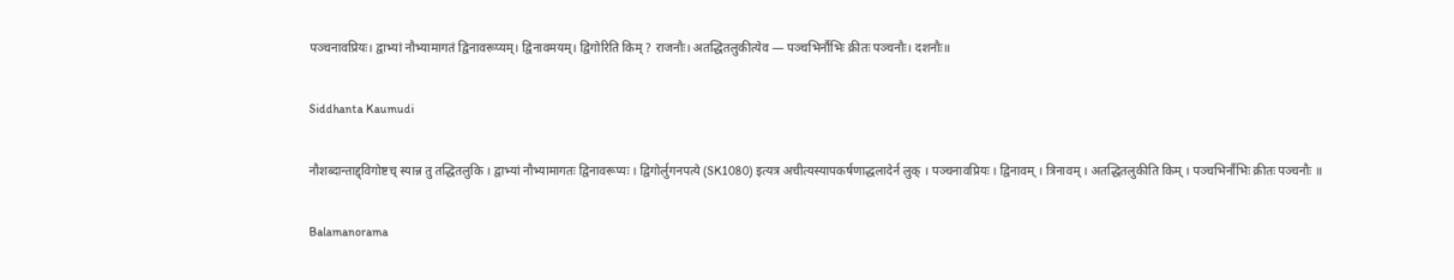पञ्चनावप्रियः। द्वाभ्यां नौभ्यामागतं द्विनावरूप्यम्। द्विनावमयम्। द्विगोरिति किम् ? राजनौः। अतद्धितलुकीत्येव — पञ्चभिर्नौभिः क्रीतः पञ्चनौः। दशनौः॥

Siddhanta Kaumudi

नौशब्दान्ताद्द्विगोष्टच् स्यान्न तु तद्धितलुकि । द्वाभ्यां नौभ्यामागतः द्विनावरूप्यः । द्विगोर्लुगनपत्ये (SK1080) इत्यत्र अचीत्यस्यापकर्षणाद्धलादेर्न लुक् । पञ्चनावप्रियः । द्विनावम् । त्रिनावम् । अतद्धितलुकीति किम् । पञ्चभिर्नौभिः क्रीतः पञ्चनौः ॥

Balamanorama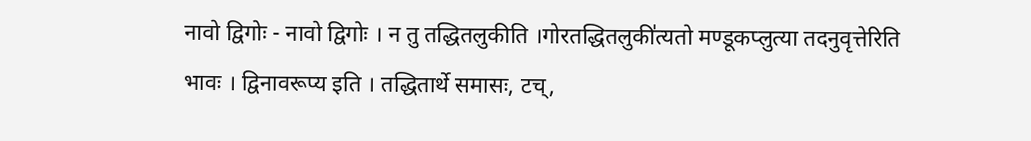नावो द्विगोः - नावो द्विगोः । न तु तद्धितलुकीति ।गोरतद्धितलुकी॑त्यतो मण्डूकप्लुत्या तदनुवृत्तेरिति भावः । द्विनावरूप्य इति । तद्धितार्थे समासः, टच्,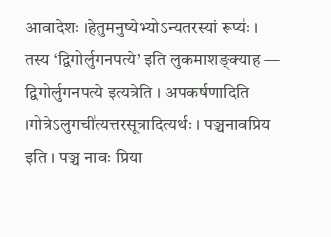आवादेशः ।हेतुमनुष्येभ्योऽन्यतरस्यां रूप्यः॑ । तस्य ‘द्विगोर्लुगनपत्ये’ इति लुकमाशङ्क्याह — द्विगोर्लुगनपत्ये इत्यत्रेति । अपकर्षणादिति ।गोत्रेऽलुगची॑त्यत्तरसूत्रादित्यर्थः । पञ्चनावप्रिय इति । पञ्च नावः प्रिया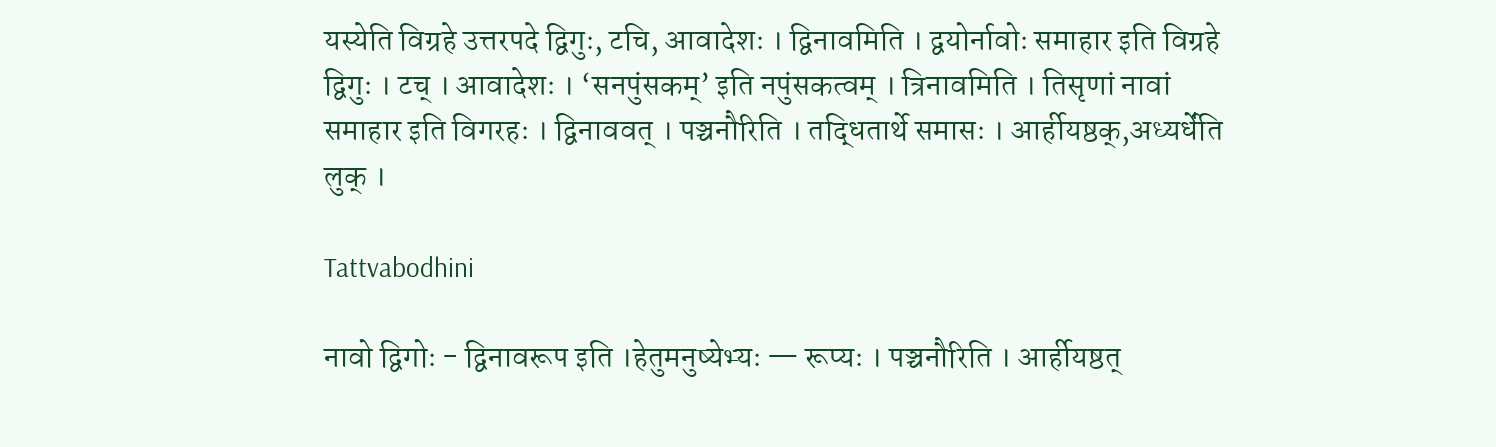यस्येति विग्रहे उत्तरपदे द्विगुः, टचि, आवादेशः । द्विनावमिति । द्वयोर्नावोः समाहार इति विग्रहे द्विगुः । टच् । आवादेशः । ‘सनपुंसकम्’ इति नपुंसकत्वम् । त्रिनावमिति । तिसृणां नावां समाहार इति विगरहः । द्विनाववत् । पञ्चनौरिति । तद्धितार्थे समासः । आर्हीयष्ठक्,अध्यर्धे॑ति लुक् ।

Tattvabodhini

नावो द्विगोः - द्विनावरूप इति ।हेतुमनुष्येभ्यः — रूप्यः । पञ्चनौरिति । आर्हीयष्ठत्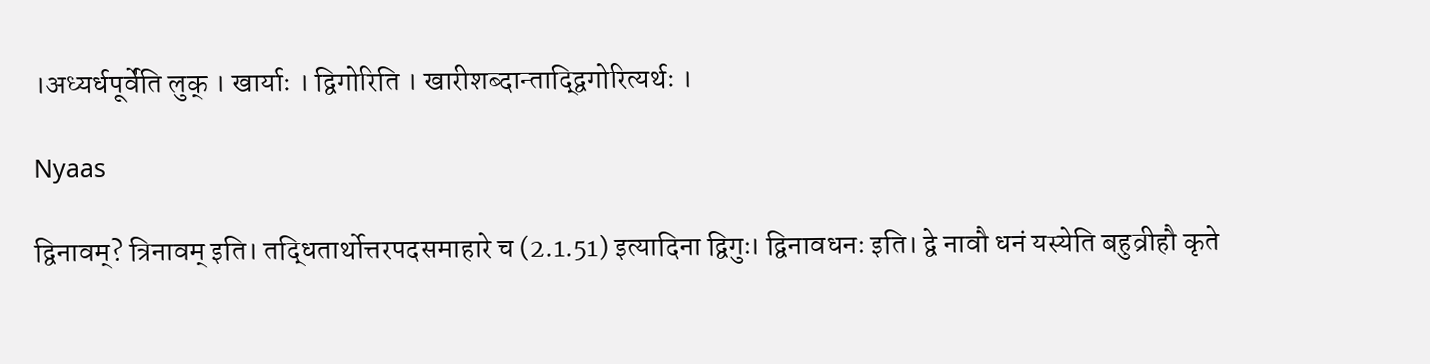।अध्यर्धपूर्वे॑ति लुक् । खार्याः । द्विगोरिति । खारीशब्दान्ताद्द्विगोरित्यर्थः ।

Nyaas

द्विनावम्? त्रिनावम् इति। तद्धितार्थोत्तरपदसमाहारे च (2.1.51) इत्यादिना द्विगुः। द्विनावधनः इति। द्वे नावौ धनं यस्येति बहुव्रीहौ कृते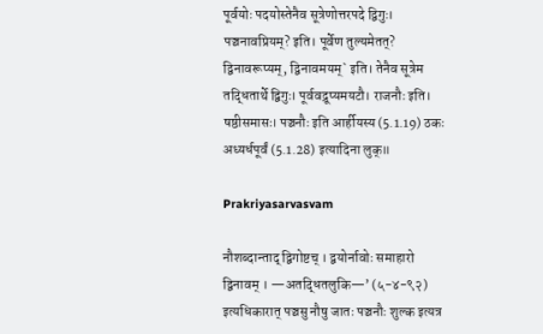पूर्वयोः पदयोस्तेनैव सूत्रेणोत्तरपदे द्विगुः। पञ्चनावप्रियम्? इति। पूर्वेण तुल्यमेतत्? द्विनावरूप्यम्, द्विनावमयम्` इति। तेनैव सूत्रेम तद्धितार्थे द्विगुः। पूर्ववद्रूप्यमयटौ। राजनौः इति। षष्ठीसमासः। पञ्चनौः इति आर्हीयस्य (5.1.19) ठकः अध्यर्धपूर्वं (5.1.28) इत्यादिना लुक्॥

Prakriyasarvasvam

नौशब्दान्ताद् द्विगोष्टच् । द्वयोर्नावोः समाहारो द्विनावम् । —अतद्धितलुकि—’ (५-४-९२) इत्यधिकारात् पञ्चसु नौषु जातः पञ्चनौः शुल्क इत्यत्र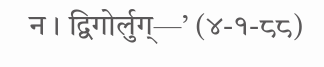न । द्विगोर्लुग्—’ (४-१-८८)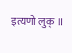इत्यणो लुक् ॥